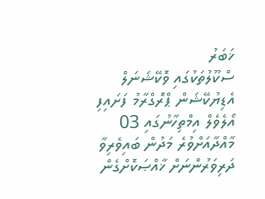ޚަބަރު
ސްކޫލުތަކުގައި ވޮކޭޝަނަލް އެޑިޔުކޭޝަން ޕްރޮގްރާމު ފަށައިފި
އޯލެވެލް އިމްތިހާނުގައި 03 މާއްދާއަށްވުރެ މަދުން ބައިވެރިވާ ދަރިވަރުންނަށް ޚާއްޞަކޮށްގެން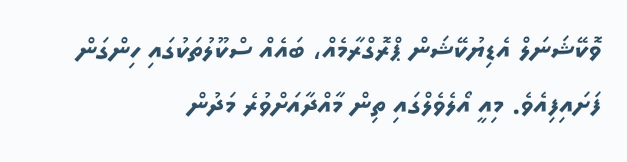ވޮކޭޝަނަލް އެޑިޔުކޭޝަން ޕްރޮގްރާމެއް، ބައެއް ސްކޫލުތަކުގައި ހިންގަން ފަށައިފިއެވެ. މިއީ އޯލެވެލްގައި ތިން މާއްދާއަށްވުރެ މަދުން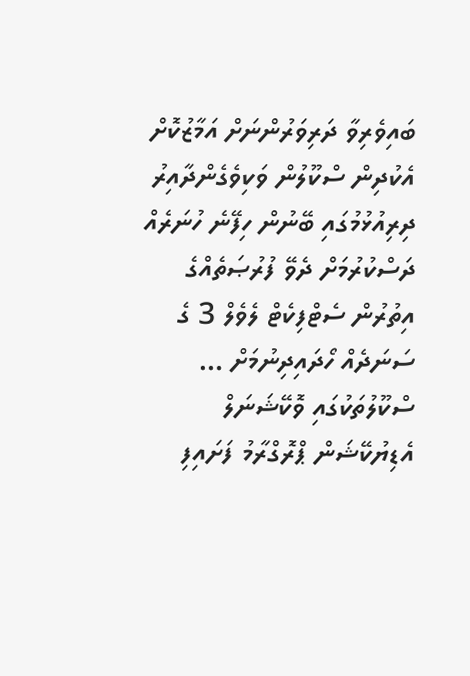ބައިވެރިވާ ދަރިވަރުންނަށް އަމާޒުކޮށް އެކުދިން ސްކޫލުން ވަކިވެގެންދާއިރު ދިރިއުޅުމުގައި ބޭނުން ހިފޭނެ ހުނަރެއް ދަސްކުރުމަށް ދެވޭ ފުރުޞަތެއްގެ އިތުރުން ސެޓްފިކެޓް ލެވެލް 3 ގެ ސަނަދެއް ހޯދައިދިނުމަށް …
ސްކޫލުތަކުގައި ވޮކޭޝަނަލް އެޑިޔުކޭޝަން ޕްރޮގްރާމު ފަށައިފި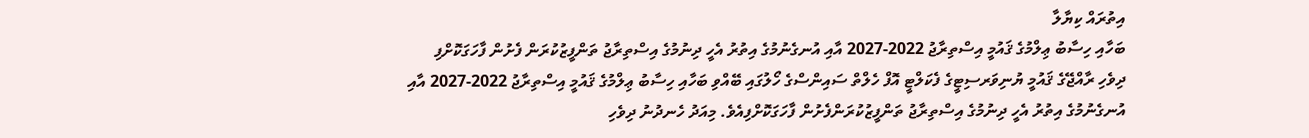އިތުރައް ކިޔާލާ
ބަހާއި ހިސާބު ޢިލްމުގެ ޤައުމީ އިސްތިރާޖު 2022-2027 އާއި އުނގެނުމުގެ އިތުރު އެހީ ދިނުމުގެ އިސްތިރާޖު ތަންފީޒުކުރަން ފެށުން ފާހަގަކޮށްފި
ދިވެހި ރާއްޖޭގެ ޤައުމީ ޔުނިވަރސިޓީގެ ފެކަލްޓީ އޮފް ހެލްތް ސައިންސްގެ ހޯލުގައި ބޭއްވި ބަހާއި ހިސާބު ޢިލްމުގެ ޤައުމީ އިސްތިރާޖު 2022-2027 އާއި އުނގެނުމުގެ އިތުރު އެހީ ދިނުމުގެ އިސްތިރާޖު ތަންފީޒުކުރަންފެށުން ފާހަގަކޮށްފިއެވެ. މިއަދު ހެނދުނު ދިވެހި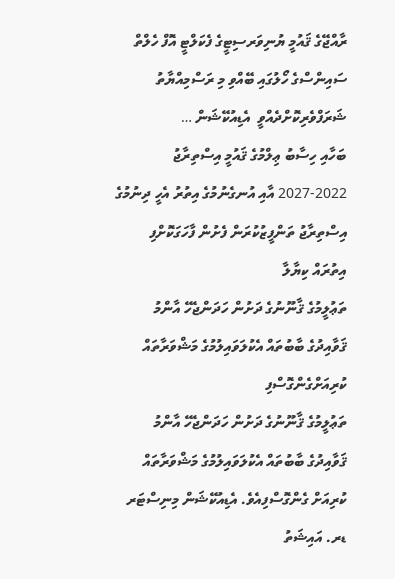ރާއްޖޭގެ ޤައުމީ ޔުނިވަރސިޓީގެ ފެކަލްޓީ އޮފް ހެލްތް ސައިންސްގެ ހޯލުގައި ބޭއްވި މި ރަސްމިއްޔާތު ޝަރަފްވެރިކޮށްދެއްވީ  އެޑިއުކޭޝަން …
ބަހާއި ހިސާބު ޢިލްމުގެ ޤައުމީ އިސްތިރާޖު 2022-2027 އާއި އުނގެނުމުގެ އިތުރު އެހީ ދިނުމުގެ އިސްތިރާޖު ތަންފީޒުކުރަން ފެށުން ފާހަގަކޮށްފި އިތުރައް ކިޔާލާ
ތަޢުލީމުގެ ޤާނޫނުގެ ދަށުން ހަދަންޖެހޭ އާންމު ޤަވާއިދުގެ ބާބުތައް އެކުލަވައިލުމުގެ މަޝްވަރާތައް ކުރިއަށްގެންގޮސްފި
ތަޢުލީމުގެ ޤާނޫނުގެ ދަށުން ހަދަންޖެހޭ އާންމު ޤަވާއިދުގެ ބާބުތައް އެކުލަވައިލުމުގެ މަޝްވަރާތައް ކުރިއަށް ގެންގޮސްފިއެވެ. އެޑިއުކޭޝަން މިނިސްޓަރ ޑރ. އައިޝަތު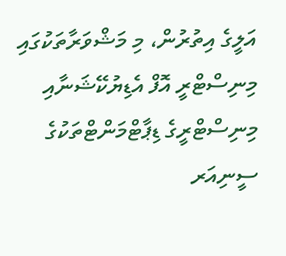އަލީގެ އިތުރުން، މި މަޝްވަރާތަކުގައި މިނިސްޓްރީ އޮފް އެޑިޔުކޭޝަނާއި މިނިސްޓްރީގެ ޑިޕާޓްމަންޓްތަކުގެ ސީނިއަރ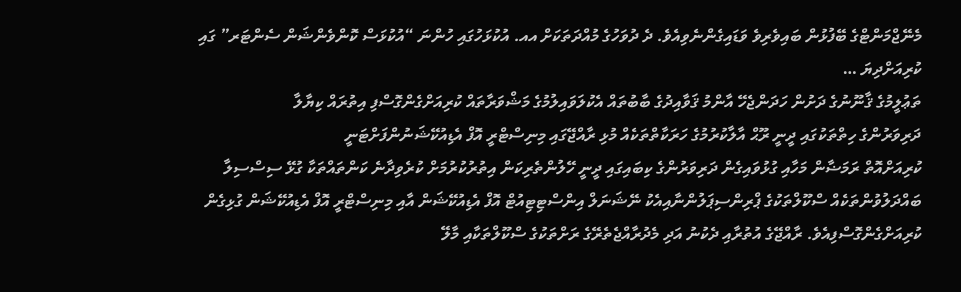މެނޭޖްމަންޓްގެ ބޭފުޅުން ބައިވެރިވެ ވަޑައިގެންނެވިއެވެ. ދެ ދުވަހުގެ މުއްދަތަކަށް އއ. އުކުޅަހުގައި ހުންނަ “އުކުޅަސް ކޮންވެންޝަން ސެންޓަރ” ގައި ކުރިއަށްދިޔަ …
ތަޢުލީމުގެ ޤާނޫނުގެ ދަށުން ހަދަންޖެހޭ އާންމު ޤަވާއިދުގެ ބާބުތައް އެކުލަވައިލުމުގެ މަޝްވަރާތައް ކުރިއަށްގެންގޮސްފި އިތުރައް ކިޔާލާ
ދަރިވަރުންގެ ހިތްތަކުގައި ދީނީ ރޫޙް އާލާކުރުމުގެ ހަރަކާތްތަކެއް މުޅި ރާއްޖޭގައި މިނިސްޓްރީ އޮފް އެޑިއުކޭޝަނުންފަށްޓަނީ
ކުރިއަށްއޮތް ރަމަޟާން މަހާއި ގުޅުވައިގެން ދަރިވަރުންގެ ކިބައިގައި ދީނީ ހޭލުންތެރިކަން އިތުރުކުރުމަށް ކުރެވިދާނެ ކަންތައްތަކާ ގުޅޭ ސިސްސިލާ ބައްދަލުވުންތަކެއް ސްކޫލްތަކުގެ ޕްރިންސިޕަލުންނާއިއެކު ނޭޝަނަލް އިންސްޓިޓިއުޓް އޮފް އެޑިއުކޭޝަން އާއި މިނިސްޓްރީ އޮފް އެޑިއުކޭޝަން ގުޅިގެން ކުރިއަށްގެންގޮސްފިއެވެ. ރާއްޖޭގެ އުތުރާއި ދެކުނު އަދި މެދުރާއްޖެތެރޭގެ ރަށްތަކުގެ ސްކޫލްތަކާއި މާލޭ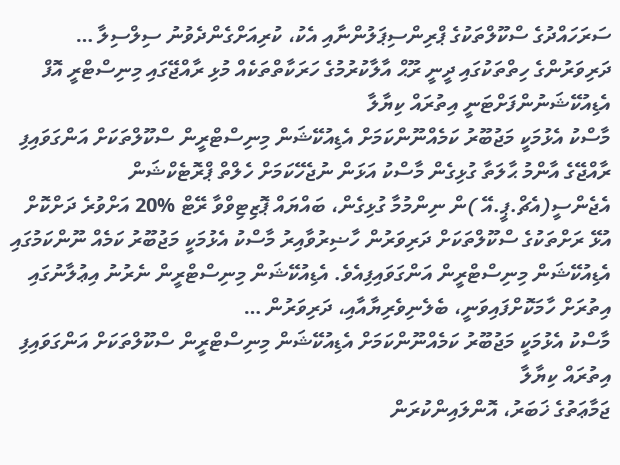ސަރަހައްދުގެ ސްކޫލްތަކުގެ ޕްރިންސިޕަލުންނާއި އެކު، ކުރިއަށްގެންދެވުނު ސިލްސިލާ …
ދަރިވަރުންގެ ހިތްތަކުގައި ދީނީ ރޫޙް އާލާކުރުމުގެ ހަރަކާތްތަކެއް މުޅި ރާއްޖޭގައި މިނިސްޓްރީ އޮފް އެޑިއުކޭޝަނުންފަށްޓަނީ އިތުރައް ކިޔާލާ
މާސްކު އެޅުމަކީ މަޖުބޫރު ކަމެއްނޫންކަމަށް އެޑިއުކޭޝަން މިނިސްޓްރީން ސްކޫލްތަކަށް އަންގަވައިފި
ރާއްޖޭގެ އާންމު ޙާލަތާ ގުޅިގެން މާސްކު އަޅަން ނުޖެހޭކަމަށް ހެލްތް ޕްރޮޓެކްޝަން އެޖެންސީ(އެޗް.ޕީ.އޭ )ން ނިންމުމާ ގުޅިގެން، ބައްޔައް ޕޮޒިޓިވްވާ ރޭޓް %20 އަށްވުރެ ދަށްކޮށް އުޅޭ ރަށްތަކުގެ ސްކޫލްތަކަށް ދަރިވަރުން ހާޟިރުވާއިރު މާސްކު އެޅުމަކީ މަޖުބޫރު ކަމެއް ނޫންކަމުގައި އެޑިއުކޭޝަން މިނިސްޓްރީން އަންގަވައިފިއެވެ. އެޑިއުކޭޝަން މިނިސްޓްރީން ނެރުނު އިޢުލާނުގައި އިތުރަށް ހާމަކޮށްފައިވަނީ، ބެލެނިވެރިޔާއާއި، ދަރިވަރުން …
މާސްކު އެޅުމަކީ މަޖުބޫރު ކަމެއްނޫންކަމަށް އެޑިއުކޭޝަން މިނިސްޓްރީން ސްކޫލްތަކަށް އަންގަވައިފި އިތުރައް ކިޔާލާ
ޖަމާޢަތުގެ ޚަބަރު، އޮންލައިންކުރަން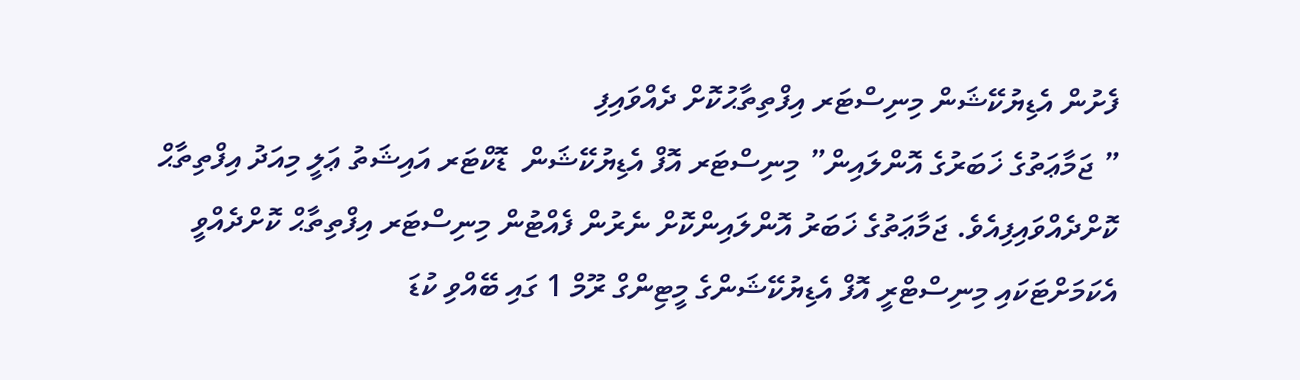ފެށުން އެޑިޔުކޭޝަން މިނިސްޓަރ އިފްތިތާޙުކޮށް ދެއްވައިފި
” ޖަމާޢަތުގެ ޚަބަރުގެ އޮންލައިން” މިނިސްޓަރ އޮފް އެޑިޔުކޭޝަން  ޑޮކްޓަރ އައިޝަތު ޢަލީ މިއަދު އިފްތިތާޙް ކޮށްދެއްވައިފިއެވެ. ޖަމާޢަތުގެ ޚަބަރު އޮންލައިންކޮށް ނެރުން ފެއްޓުން މިނިސްޓަރ އިފްތިތާޙް ކޮށްދެއްވީ އެކަމަށްޓަކައި މިނިސްޓްރީ އޮފް އެޑިޔުކޭޝަންގެ މީޓިންގް ރޫމް 1 ގައި ބޭއްވި ކުޑަ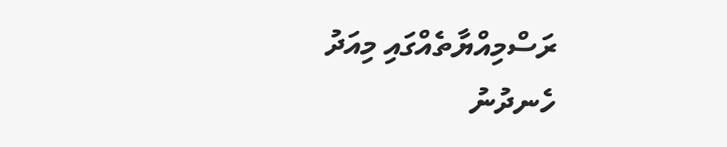ރަސްމިއްޔާތެއްގައި މިއަދު ހެނދުނު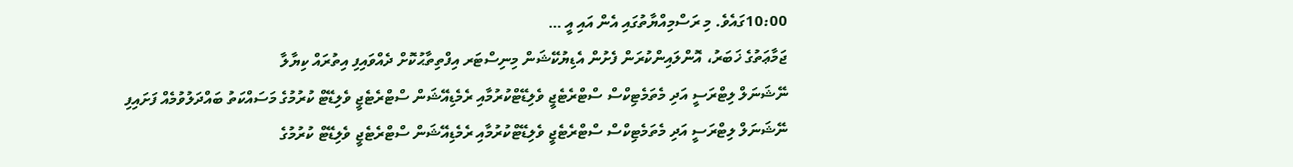10:00ގައެވެ. މި ރަސްމިއްޔާތުގައި އެން އައި އީ …
ޖަމާޢަތުގެ ޚަބަރު، އޮންލައިންކުރަން ފެށުން އެޑިޔުކޭޝަން މިނިސްޓަރ އިފްތިތާޙުކޮށް ދެއްވައިފި އިތުރައް ކިޔާލާ
ނޭޝަނަލް ލިޓްރަސީ އަދި މެތަމެޓިކްސް ސްޓްރެޓެޖީ ވެލިޑޭޓްކުރުމާއި ރެމެޑިއޭޝަން ސްޓްރެޓެޖީ ވެލިޑޭޓް ކުރުމުގެ މަސައްކަތު ބައްދަލުވުމެއް ފަށައިފި
ނޭޝަނަލް ލިޓްރަސީ އަދި މެތަމެޓިކްސް ސްޓްރެޓެޖީ ވެލިޑޭޓްކުރުމާއި ރެމެޑިއޭޝަން ސްޓްރެޓެޖީ ވެލިޑޭޓް ކުރުމުގެ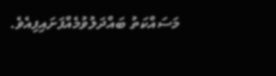މަސައްކަތު ބައްދަލުވުމެއްފަށައިފިއެވެ.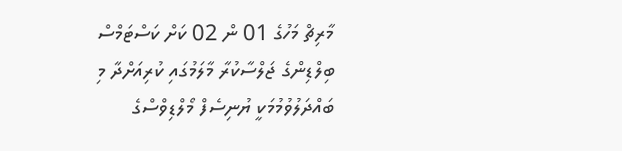މާރިޗް މަހުގެ 01 ން 02 ކަށް ކަސްޓަމްސް ބިލްޑިންގެ ޖަލްސާކުރާ މާލަމުގައި ކުރިއަށްދާ މި ބައްދަލުވުމުމަކީ ޔުނިސެފް މޯލްޑިވްސްގެ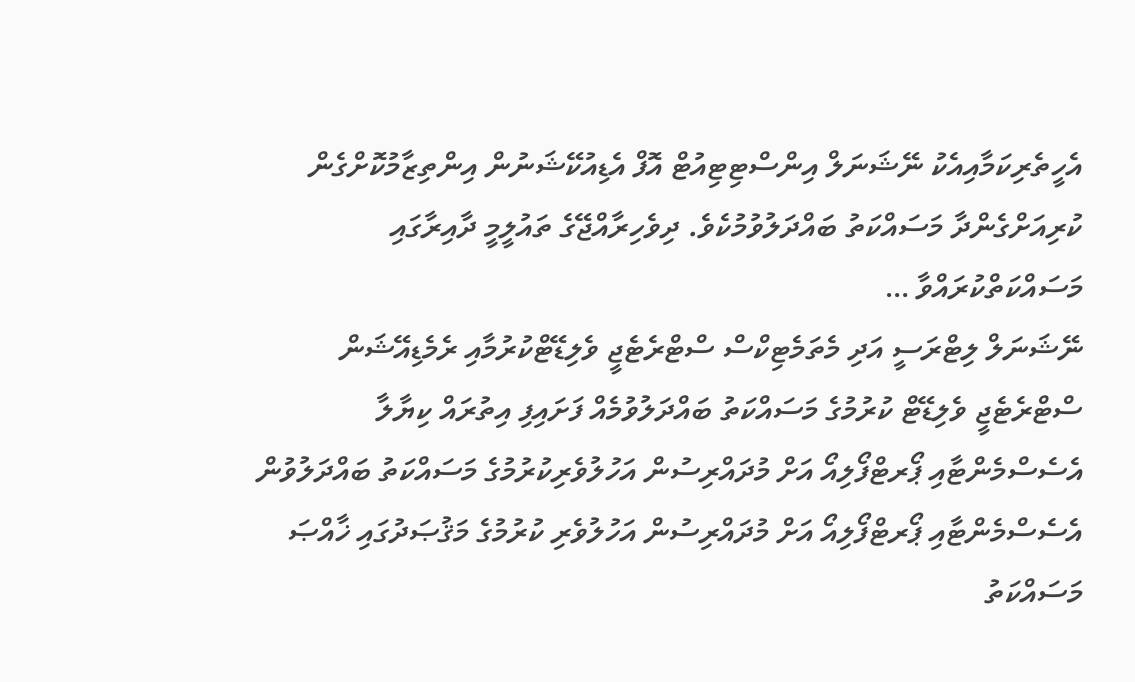އެހީތެރިކަމާއިއެކު ނޭޝަނަލް އިންސްޓިޓިއުޓް އޮފް އެޑިއުކޭޝަނުން އިންތިޒާމުކޮށްގެން ކުރިއަށްގެންދާ މަސައްކަތު ބައްދަލުވުމުކެވެ. ދިވެހިރާއްޖޭގެ ތައުލީމީ ދާއިރާގައި މަސައްކަތްކުރައްވާ …
ނޭޝަނަލް ލިޓްރަސީ އަދި މެތަމެޓިކްސް ސްޓްރެޓެޖީ ވެލިޑޭޓްކުރުމާއި ރެމެޑިއޭޝަން ސްޓްރެޓެޖީ ވެލިޑޭޓް ކުރުމުގެ މަސައްކަތު ބައްދަލުވުމެއް ފަށައިފި އިތުރައް ކިޔާލާ
އެސެސްމެންޓާއި ޕޯރޓްފޯލިއޯ އަށް މުދައްރިސުން އަހުލުވެރިކުރުމުގެ މަސައްކަތު ބައްދަލުވުން
އެސެސްމެންޓާއި ޕޯރޓްފޯލިއޯ އަށް މުދައްރިސުން އަހުލުވެރި ކުރުމުގެ މަޤުޞަދުގައި ޚާއްޞަ މަސައްކަތު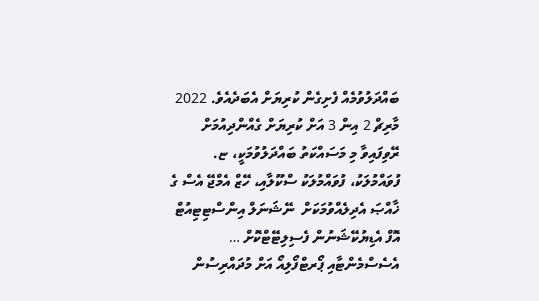ބައްދަލުވުމެއް ފެށިގެން ކުރިޔަށް އެބަދެއެވެ. 2022 މާރިޗް 2 އިން 3 އަށް ކުރިޔަށް ގެއްންދިއުމަށް ރޭވިފައިވާ މި މަސައްކަތު ބައްދަލުވުމަކީ، ޏ. ފުވައްމުލަކު، ފުވައްމުލަކު ސްކޫލާއި، ހޭޒް އެމްޖޭ އެސް ގެ ޚާއްޞަ އެދިލެއްވުމަކަށް  ނޭޝަނަލް އިންސްޓިޓިއުޓް އޮފް އެޑިޔުކޭޝަނުން ފެސިލިޓޭޓްކޮށް …
އެސެސްމެންޓާއި ޕޯރޓްފޯލިއޯ އަށް މުދައްރިސުން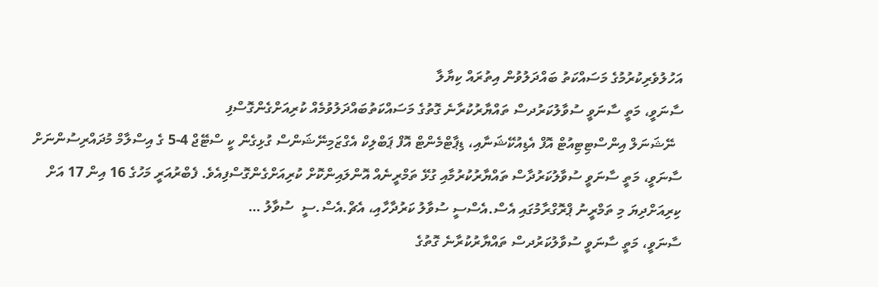އަހުލުވެރިކުރުމުގެ މަސައްކަތު ބައްދަލުވުން އިތުރައް ކިޔާލާ
ސާނަވީ، މަތީ ސާނަވީ ސުވާލުކަރުދސް ތައްޔާރުކުރާނެ ގޮތުގެ މަސައްކަތުބައްދަލުވުމެއް ކުރިއަށްގެންގޮސްފި
  ނޭޝަނަލް އިންސްޓިޓިއުޓް އޮފް އެޑިއުކޭޝަނާއި، ޑިޕާޓްމެންޓް އޮފް ޕަބްލިކް އެގްޒަމިނޭޝަންސް ގުޅިގެން ކީ ސްޓޭޖް 4-5 ގެ އިސްލާމް މުދައްރިސުންނަށް ސާނަވީ، މަތީ ސާނަވީ ސުވާލުކަރުދާސް ތައްޔާރުކުރުމާއި ގުޅޭ ތަމްރީނެއް އޮންލައިންކޮށް ކުރިއަށްގެންގޮސްފިއެވެ. ފެބްރުއަރީ މަހުގެ 16 އިން 17 އަށް ކިރިއަށްދިޔަ މި ތަމްރީނު ޕްރޮގްރާމުގައި އެސް.އެސްސީ ސުވާލު ކަރުދާހާއި، އެޗް.އެސް.ސީ  ސުވާލު …
ސާނަވީ، މަތީ ސާނަވީ ސުވާލުކަރުދސް ތައްޔާރުކުރާނެ ގޮތުގެ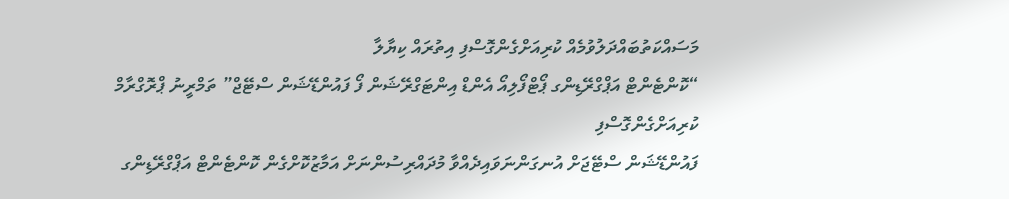މަސައްކަތުބައްދަލުވުމެއް ކުރިއަށްގެންގޮސްފި އިތުރައް ކިޔާލާ
“ކޮންޓެންޓް އަޕްގްރޭޑިންގ ޕޯޓްފޯލިއޯ އެންޑް އިންޓަގްރޭޝަން ފޯ ފައުންޑޭޝަން ސްޓޭޖް” ތަމްރީނު ޕްރޮގްރާމް ކުރިއަށްގެންގޮސްފި
ފައުންޑޭޝަން ސްޓޭޖަށް އުނގަންނަވައިދެއްވާ މުދައްރިސުންނަށް އަމާޒުކޮށްގެން ކޮންޓެންޓް އަޕްގްރޭޑިންގ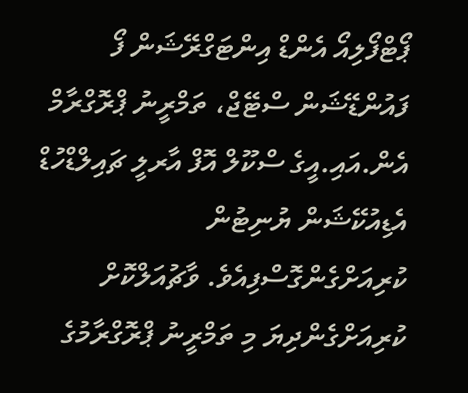ޕޯޓްފޯލިއޯ އެންޑް އިންޓަގްރޭޝަން ފޯ ފައުންޑޭޝަން ސްޓޭޖް، ތަމްރީނު ޕްރޮގްރާމް އެން.އައި.އީގެ ސްކޫލް އޮފް އާރލީ ޗައިލްޑްހުޑް އެޑިއުކޭޝަން ޔުނިޓުން ކުރިއަށްގެންގޮސްފިއެވެ. ވާޗުއަލްކޮށް ކުރިއަށްގެންދިޔަ މި ތަމްރީނު ޕްރޮގްރާމުގެ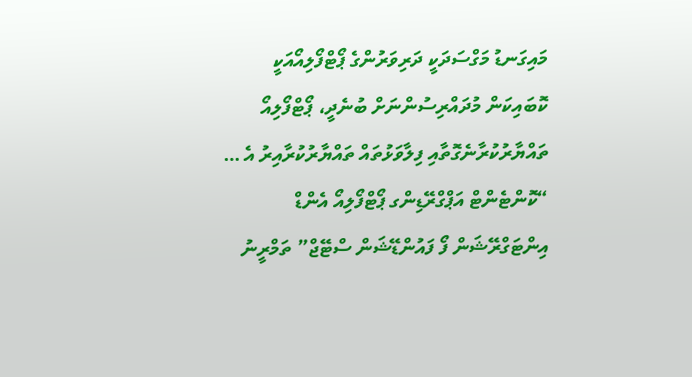މައިގަނޑު މަގްސަދަކީ ދަރިވަރުންގެ ޕޯޓްފޯލިއޯއަކީ ކޮބައިކަން މުދައްރިސުންނަށް ބުނެދީ، ޕޯޓްފޯލިއޯ ތައްޔާރުކުރާނެގޮތާއި ފިލާވަޅުތައް ތައްޔާރުކުރާއިރު އެ …
“ކޮންޓެންޓް އަޕްގްރޭޑިންގ ޕޯޓްފޯލިއޯ އެންޑް އިންޓަގްރޭޝަން ފޯ ފައުންޑޭޝަން ސްޓޭޖް” ތަމްރީނު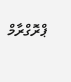ޕްރޮގްރާމް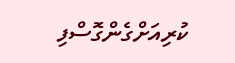ކުރިއަށްގެންގޮސްފި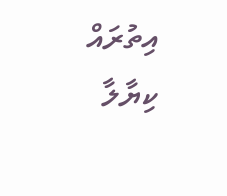އިތުރައް ކިޔާލާ